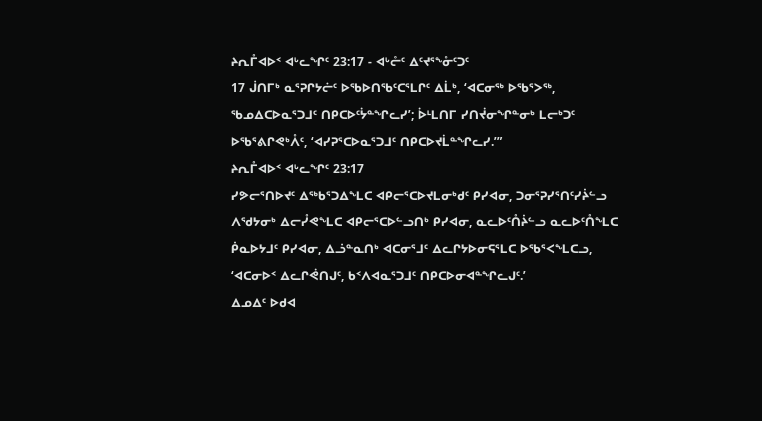ᔨᕆᒤᐊᐅᑉ ᐊᒡᓚᖏᑦ 23:17 - ᐊᒡᓔᑦ ᐃᑦᔪᕐᖕᓁᑦᑐᑦ
17 ᒎᑎᒥᒃ ᓇᕐᕈᒋᔭᓖᑦ ᐅᖃᐅᑎᖃᑦᑕᕐᒪᒋᑦ ᐃᒫᒃ, ‘ᐊᑕᓂᖅ ᐅᖃᕐᐳᖅ, ᖃᓄᐃᑕᐅᓇᕐᑐᒧᑦ ᑎᑭᑕᐅᑦᔮᓐᖏᓚᓯ’; ᐆᒻᒪᑎᒥ ᓯᑎᔫᓂᖏᓐᓂᒃ ᒪᓕᒃᑐᑦ ᐅᖃᕐᕕᒋᕙᒃᐰᑦ, ‘ᐊᓯᕈᕐᑕᐅᓇᕐᑐᒧᑦ ᑎᑭᑕᐅᔪᒫᓐᖏᓚᓯ.’”
ᔨᕆᒤᐊᐅᑉ ᐊᒡᓚᖏᑦ 23:17
ᓯᕗᓕᕐᑎᐅᔪᑦ ᐃᖅᑲᕐᑐᐃᖕᒪᑕ ᐊᑭᓕᕐᑕᐅᔪᒪᓂᒃᑯᑦ ᑭᓯᐊᓂ, ᑐᓂᕐᕈᓯᕐᑎᑦᓯᔩᓪᓗ ᐱᖁᔭᓂᒃ ᐃᓕᓮᕙᖕᒪᑕ ᐊᑭᓕᕐᑕᐅᓪᓗᑎᒃ ᑭᓯᐊᓂ, ᓇᓚᐅᑦᑍᔩᓪᓗ ᓇᓚᐅᑦᑍᖕᒪᑕ ᑮᓇᐅᔭᒧᑦ ᑭᓯᐊᓂ, ᐃᓘᓐᓇᑎᒃ ᐊᑕᓂᕐᒧᑦ ᐃᓚᒋᔭᐅᓂᕋᕐᒪᑕ ᐅᖃᕐᐸᖕᒪᑕᓗ, ‘ᐊᑕᓂᐅᑉ ᐃᓚᒋᕚᑎᒍᑦ, ᑲᑉᐱᐊᓇᕐᑐᒧᑦ ᑎᑭᑕᐅᓂᐊᓐᖏᓚᒍᑦ.’
ᐃᓄᐃᑦ ᐅᑯᐊ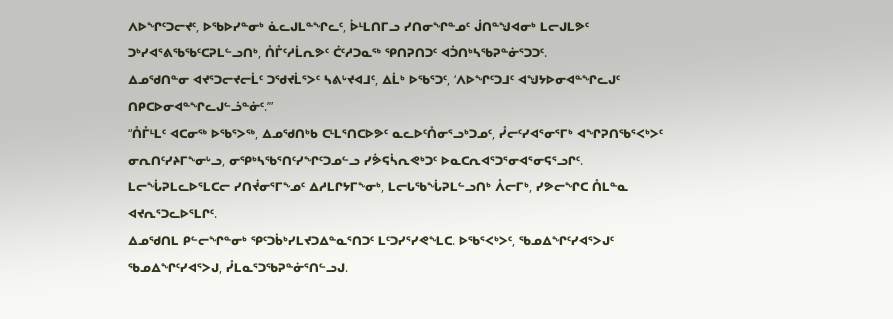ᐱᐅᖏᑦᑐᓕᔪᑦ, ᐅᖃᐅᓯᓐᓂᒃ ᓈᓚᒍᒪᓐᖏᓚᑦ, ᐆᒻᒪᑎᒥᓗ ᓯᑎᓂᖏᓐᓄᑦ ᒎᑎᓐᖑᐊᓂᒃ ᒪᓕᒍᒪᕗᑦ ᑐᒃᓯᐊᕐᕕᖃᖃᑦᑕᕈᒪᓪᓗᑎᒃ, ᑍᒤᑦᓱᒫᕆᕗᑦ ᑖᑦᓱᑐᓇᖅ ᕿᑎᕈᑎᑐᑦ ᐊᑑᑎᒃᓴᖃᕈᓐᓃᕐᑐᑐᑦ.
ᐃᓄᖁᑎᓐᓂ ᐊᔪᕐᑐᓕᔪᓕᒫᑦ ᑐᖁᔪᒫᕐᐳᑦ ᓴᕕᒡᔪᐊᒧᑦ, ᐃᒫᒃ ᐅᖃᕐᑐᑦ, ‘ᐱᐅᖏᑦᑐᒧᑦ ᐊᖑᔭᐅᓂᐊᓐᖏᓚᒍᑦ ᑎᑭᑕᐅᓂᐊᓐᖏᓚᒍᓪᓘᓐᓃᑦ.’”
“ᑍᒤᒻᒪᑦ ᐊᑕᓂᖅ ᐅᖃᕐᐳᖅ, ᐃᓄᖁᑎᒃᑲ ᑕᒻᒪᕐᑎᑕᐅᕗᑦ ᓇᓚᐅᑦᑍᓂᕐᓗᒃᑐᓄᑦ, ᓮᓕᑦᓯᐊᕐᓂᕐᒥᒃ ᐊᖏᕈᑎᖃᕐᐸᒃᐳᑦ ᓂᕆᑎᑦᓯᔨᒥᖕᓂᒡᓗ, ᓂᕿᒃᓴᖃᕐᑎᑦᓯᖏᑦᑐᓄᓪᓗ ᓯᕘᕋᓵᕆᕙᒃᑐᑦ ᐅᓇᑕᕆᐊᕐᑐᕐᓂᐊᕐᓂᕋᕐᓗᒋᑦ.
ᒪᓕᖔᕈᒪᓚᐅᕐᒪᑕᓕ ᓯᑎᔫᓂᕐᒥᖕᓄᑦ ᐃᓱᒪᒋᔭᒥᖕᓂᒃ, ᒪᓕᒐᖃᖔᕈᒪᓪᓗᑎᒃ ᐰᓕᒥᒃ, ᓯᕗᓕᖏᑕ ᑍᒪᓐᓇ ᐊᔪᕆᕐᑐᓚᐅᕐᒪᒋᑦ.
ᐃᓄᖁᑎᒪ ᑭᓪᓕᖏᓐᓂᒃ ᕿᑦᑐᑳᒃᓯᒪᔪᑐᐃᓐᓇᕐᑎᑐᑦ ᒪᑦᑐᓯᕐᓯᕙᖕᒪᑕ. ᐅᖃᕐᐸᒃᐳᑦ, ᖃᓄᐃᖏᑦᓯᐊᕐᐳᒍᑦ ᖃᓄᐃᖏᑦᓯᐊᕐᐳᒍ, ᓮᒪᓇᕐᑐᖃᕈᓐᓃᕐᑎᓪᓗᒍ.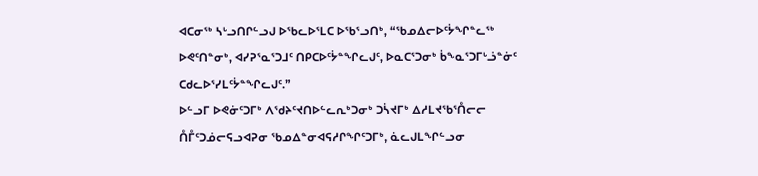ᐊᑕᓂᖅ ᓴᒡᓗᑎᒋᓪᓗᒍ ᐅᖃᓚᐅᕐᒪᑕ ᐅᖃᕐᓗᑎᒃ, “ᖃᓄᐃᓕᐅᑦᔮᖏᓐᓚᖅ ᐅᕙᑦᑎᓐᓂᒃ, ᐊᓯᕈᕐᓇᕐᑐᒧᑦ ᑎᑭᑕᐅᑦᔮᓐᖏᓚᒍᑦ, ᐅᓇᑕᕐᑐᓂᒃ ᑳᖕᓇᕐᑐᒥᒡᓘᓐᓃᑦ ᑕᑯᓚᐅᕐᓯᒪᑦᔮᓐᖏᓚᒍᑦ.”
ᐅᓪᓗᒥ ᐅᕙᓃᑦᑐᒥᒃ ᐱᖁᔨᑦᔪᑎᐅᓪᓚᕆᒃᑐᓂᒃ ᑐᓵᔪᒥᒃ ᐃᓱᒪᔪᖃᕐᑍᓕᓕ ᑍᒤᑦᑐᓅᓕᕋᓗᐊᕈᓂ ᖃᓄᐃᓐᓂᐊᕋᓱᒋᖏᑦᑐᒥᒃ, ᓈᓚᒍᒪᖏᓪᓗᓂ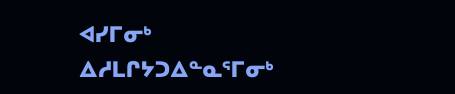ᐊᓯᒥᓂᒃ ᐃᓱᒪᒋᔭᑐᐃᓐᓇᕐᒥᓂᒃ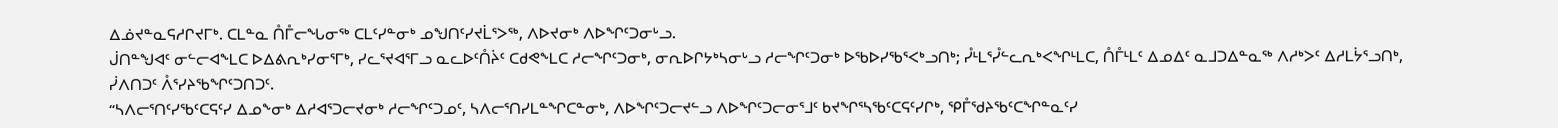ᐃᓅᔪᓐᓇᕋᓱᒋᔪᒥᒃ. ᑕᒪᓐᓇ ᑍᒤᓕᖓᓂᖅ ᑕᒪᑦᓯᓐᓂᒃ ᓄᖑᑎᑦᓯᔪᒫᕐᐳᖅ, ᐱᐅᔪᓂᒃ ᐱᐅᖏᑦᑐᓂᒡᓗ.
ᒎᑎᓐᖑᐊᑦ ᓂᓪᓕᐊᖕᒪᑕ ᐅᐃᕕᕆᒃᓯᓂᕐᒥᒃ, ᓯᓚᕐᔪᐊᕐᒥᓗ ᓇᓚᐅᑦᑍᔩᑦ ᑕᑯᕙᖕᒪᑕ ᓱᓕᖏᑦᑐᓂᒃ, ᓂᕆᐅᒋᔭᒃᓴᓂᒡᓗ ᓱᓕᖏᑦᑐᓂᒃ ᐅᖃᐅᓯᖃᕐᐸᒃᓗᑎᒃ; ᓮᒻᒪᕐᓮᓪᓚᕆᒃᐸᖏᒻᒪᑕ, ᑍᒤᒻᒪᑦ ᐃᓄᐃᑦ ᓇᒧᑐᐃᓐᓇᖅ ᐱᓱᒃᐳᑦ ᐃᓱᒪᔮᕐᓗᑎᒃ, ᓰᐱᑎᑐᑦ ᐰᕐᓯᔨᖃᖏᑦᑐᑎᑐᑦ.
“ᓴᐱᓕᕐᑎᑦᓯᖃᑦᑕᕋᑦᓯ ᐃᓄᖕᓂᒃ ᐃᓱᐊᕐᑐᓕᔪᓂᒃ ᓱᓕᖏᑦᑐᓄᑦ, ᓴᐱᓕᕐᑎᓯᒪᓐᖏᑕᓐᓂᒃ, ᐱᐅᖏᑦᑐᓕᔪᓪᓗ ᐱᐅᖏᑦᑐᓕᓂᕐᒧᑦ ᑲᔪᖏᕐᓴᖃᑦᑕᕋᑦᓯᒋᒃ, ᕿᒤᖁᔨᖃᑦᑕᖏᓐᓇᑦᓯ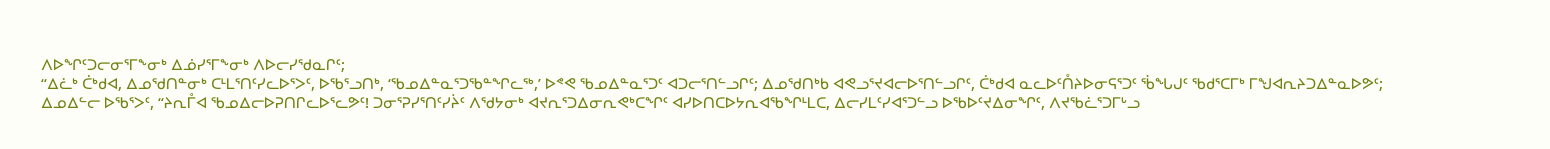ᐱᐅᖏᑦᑐᓕᓂᕐᒥᖕᓂᒃ ᐃᓅᓯᕐᒥᖕᓂᒃ ᐱᐅᓕᓯᖁᓇᒋᑦ;
“ᐃᓛᒃ ᑖᒃᑯᐊ, ᐃᓄᖁᑎᓐᓂᒃ ᑕᒻᒪᕐᑎᑦᓯᓚᐅᕐᐳᑦ, ᐅᖃᕐᓗᑎᒃ, ‘ᖃᓄᐃᓐᓇᕐᑐᖃᓐᖏᓚᖅ,’ ᐅᕝᕙ ᖃᓄᐃᓐᓇᕐᑐᑦ ᐊᑐᓕᕐᑎᓪᓗᒋᑦ; ᐃᓄᖁᑎᒃᑲ ᐊᕙᓗᕐᔪᐊᓕᐅᕐᑎᓪᓗᒋᑦ, ᑖᒃᑯᐊ ᓇᓚᐅᑦᑍᔨᐅᓂᕋᕐᑐᑦ ᖄᖓᒍᑦ ᖃᑯᕐᑕᒥᒃ ᒥᖑᐊᕆᔨᑐᐃᓐᓇᐅᕗᑦ;
ᐃᓄᐃᓪᓕ ᐅᖃᕐᐳᑦ, “ᔨᕆᒤᐊ ᖃᓄᐃᓕᐅᕈᑎᒋᓚᐅᕐᓚᕗᑦ! ᑐᓂᕐᕈᓯᕐᑎᑦᓯᔩᑦ ᐱᖁᔭᓂᒃ ᐊᔪᕆᕐᑐᐃᓂᕆᕙᒃᑕᖏᑦ ᐊᓯᐅᑎᑕᐅᔭᕆᐊᖃᖏᒻᒪᑕ, ᐃᓕᓯᒪᑦᓯᐊᕐᑐᓪᓗ ᐅᖃᐅᑦᔪᐃᓂᖏᑦ, ᐱᔪᖃᓛᕐᑐᒥᒡᓗ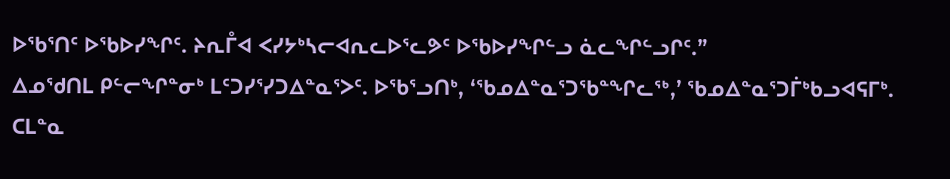ᐅᖃᕐᑎᑦ ᐅᖃᐅᓯᖏᑦ. ᔨᕆᒤᐊ ᐸᓯᔭᒃᓴᓕᐊᕆᓚᐅᕐᓚᕗᑦ ᐅᖃᐅᓯᖏᓪᓗ ᓈᓚᖏᓪᓗᒋᑦ.”
ᐃᓄᖁᑎᒪ ᑭᓪᓕᖏᓐᓂᒃ ᒪᑦᑐᓯᕐᓯᑐᐃᓐᓇᕐᐳᑦ. ᐅᖃᕐᓗᑎᒃ, ‘ᖃᓄᐃᓐᓇᕐᑐᖃᓐᖏᓚᖅ,’ ᖃᓄᐃᓐᓇᕐᑐᒦᒃᑲᓗᐊᕋᒥᒃ.
ᑕᒪᓐᓇ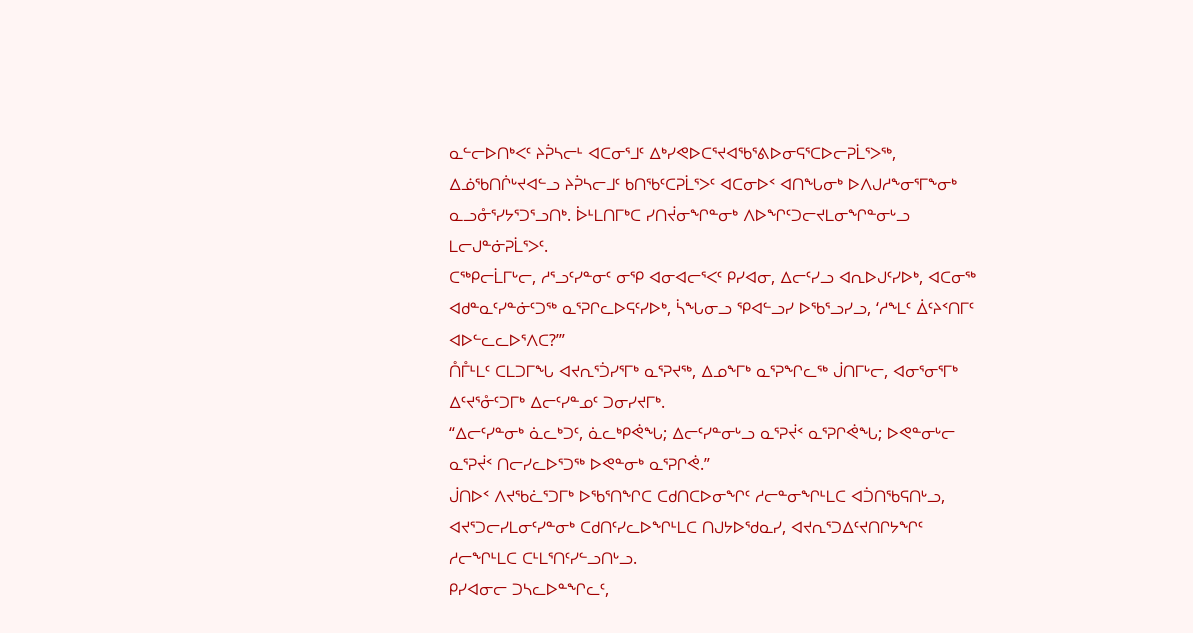ᓇᓪᓕᐅᑎᒃᐸᑦ ᔨᕉᓴᓕᒻ ᐊᑕᓂᕐᒧᑦ ᐃᒃᓯᕙᐅᑕᕐᔪᐊᖃᕐᕕᐅᓂᕋᕐᑕᐅᓕᕈᒫᕐᐳᖅ, ᐃᓅᖃᑎᒌᒡᔪᐊᓪᓗ ᔨᕉᓴᓕᒧᑦ ᑲᑎᖃᑦᑕᕈᒫᕐᐳᑦ ᐊᑕᓂᐅᑉ ᐊᑎᖓᓂᒃ ᐅᐱᒍᓱᖕᓂᕐᒥᖕᓂᒃ ᓇᓗᓁᕐᓯᔭᕐᑐᕐᓗᑎᒃ. ᐆᒻᒪᑎᒥᒃᑕ ᓯᑎᔫᓂᖏᓐᓂᒃ ᐱᐅᖏᑦᑐᓕᔪᒪᓂᖏᓐᓂᒡᓗ ᒪᓕᒍᓐᓃᕈᒫᕐᐳᑦ.
ᑕᖅᑭᓕᒫᒥᒡᓕ, ᓱᕐᓗᑦᓯᓐᓂᑦ ᓂᕿ ᐊᓂᐊᓕᕐᐸᑦ ᑭᓯᐊᓂ, ᐃᓕᑦᓯᓗ ᐊᕆᐅᒍᑦᓯᐅᒃ, ᐊᑕᓂᖅ ᐊᑯᓐᓇᑦᓯᓐᓃᑦᑐᖅ ᓇᕐᕈᒋᓚᐅᕋᑦᓯᐅᒃ, ᓵᖓᓂᓗ ᕿᐊᓪᓗᓯ ᐅᖃᕐᓗᓯᓗ, ‘ᓱᖕᒪᑦ ᐄᑦᔨᑉᑎᒥᑦ ᐊᐅᓪᓚᓚᐅᕐᐱᑕ?’”
ᑍᒤᒻᒪᑦ ᑕᒪᑐᒥᖓ ᐊᔪᕆᕐᑑᓯᕐᒥᒃ ᓇᕐᕈᔪᖅ, ᐃᓄᖕᒥᒃ ᓇᕐᕈᖏᓚᖅ ᒎᑎᒥᒡᓕ, ᐊᓂᕐᓂᕐᒥᒃ ᐃᑦᔪᕐᓁᑦᑐᒥᒃ ᐃᓕᑦᓯᓐᓄᑦ ᑐᓂᓯᔪᒥᒃ.
“ᐃᓕᑦᓯᓐᓂᒃ ᓈᓚᒃᑐᑦ, ᓈᓚᒃᑭᕚᖓ; ᐃᓕᑦᓯᓐᓂᒡᓗ ᓇᕐᕈᔫᑉ ᓇᕐᕈᒋᕚᖓ; ᐅᕙᓐᓂᒡᓕ ᓇᕐᕈᔫᑉ ᑎᓕᓯᓚᐅᕐᑐᖅ ᐅᕙᓐᓂᒃ ᓇᕐᕈᒋᕚ.”
ᒎᑎᐅᑉ ᐱᔪᖃᓛᕐᑐᒥᒃ ᐅᖃᕐᑎᖏᑕ ᑕᑯᑎᑕᐅᓂᖏᑦ ᓱᓕᓐᓂᖏᒻᒪᑕ ᐊᑑᑎᖃᕋᑎᒡᓗ, ᐊᔪᕐᑐᓕᓯᒪᓂᑦᓯᓐᓂᒃ ᑕᑯᑎᑦᓯᓚᐅᖏᒻᒪᑕ ᑎᒍᔭᐅᖁᓇᓯ, ᐊᔪᕆᕐᑐᐃᑦᔪᑎᒋᔭᖏᑦ ᓱᓕᖏᒻᒪᑕ ᑕᒻᒪᕐᑎᑦᓯᓪᓗᑎᒡᓗ.
ᑭᓯᐊᓂᓕ ᑐᓴᓚᐅᓐᖏᓚᑦ,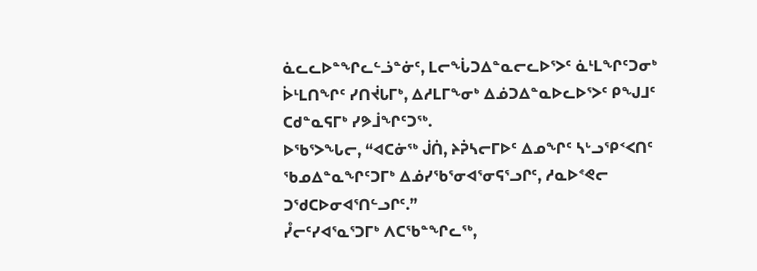ᓈᓚᓚᐅᓐᖏᓚᓪᓘᓐᓃᑦ, ᒪᓕᖔᑐᐃᓐᓇᓕᓚᐅᕐᐳᑦ ᓈᒻᒪᖏᑦᑐᓂᒃ ᐆᒻᒪᑎᖏᑦ ᓯᑎᔫᒐᒥᒃ, ᐃᓱᒪᒥᖕᓂᒃ ᐃᓅᑐᐃᓐᓇᐅᓚᐅᕐᐳᑦ ᑭᖑᒧᑦ ᑕᑯᓐᓇᕋᒥᒃ ᓯᕗᒨᖏᑦᑐᖅ.
ᐅᖃᕐᐳᖓᓕ, “ᐊᑕᓃᖅ ᒎᑏ, ᔨᕉᓴᓕᒥᐅᑦ ᐃᓄᖏᑦ ᓴᒡᓗᕿᑉᐸᑎᑦ ᖃᓄᐃᓐᓇᖏᑦᑐᒥᒃ ᐃᓅᓯᖃᕐᓂᐊᕐᓂᕋᕐᓗᒋᑦ, ᓱᓇᐅᕝᕙᓕ ᑐᖁᑕᐅᓂᐊᕐᑎᓪᓗᒋᑦ.”
ᓮᓕᑦᓯᐊᕐᓇᕐᑐᒥᒃ ᐱᑕᖃᓐᖏᓚᖅ,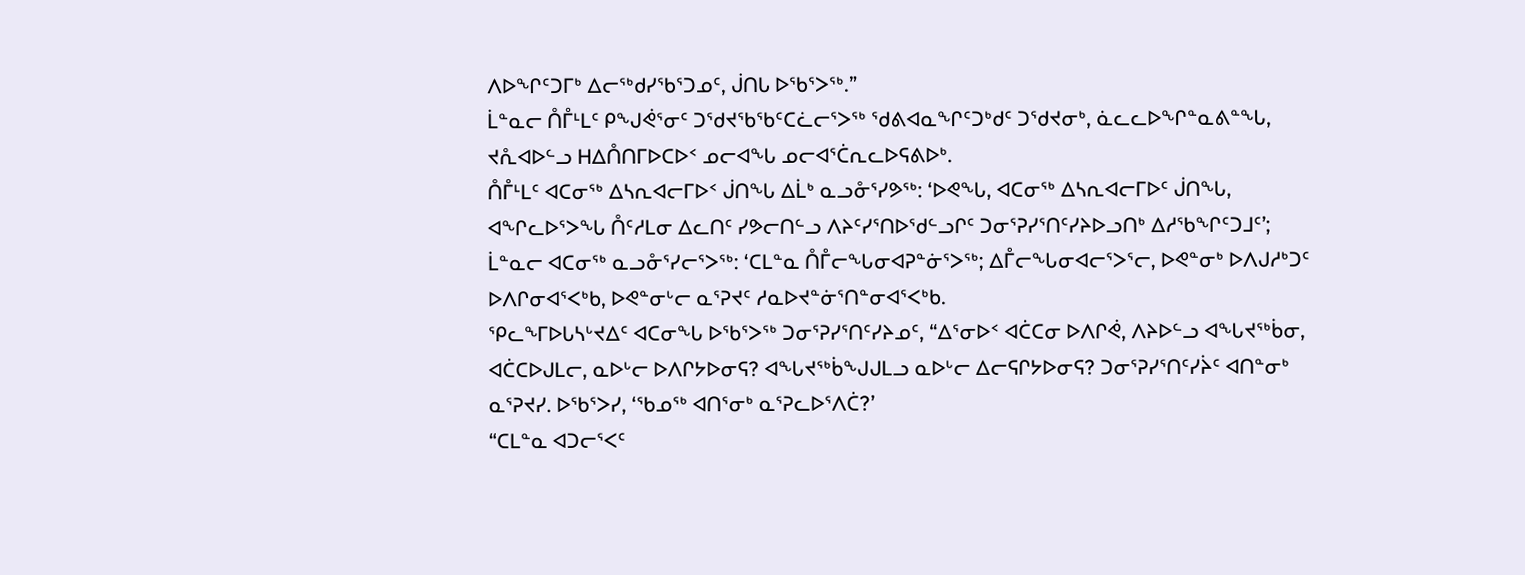ᐱᐅᖏᑦᑐᒥᒃ ᐃᓕᖅᑯᓯᖃᕐᑐᓄᑦ, ᒎᑎᒐ ᐅᖃᕐᐳᖅ.”
ᒫᓐᓇᓕ ᑍᒤᒻᒪᑦ ᑭᖑᕚᕐᓂᑦ ᑐᖁᔪᖃᖃᑦᑕᓛᓕᕐᐳᖅ ᖁᕕᐊᓇᖏᑦᑐᒃᑯᑦ ᑐᖁᔪᓂᒃ, ᓈᓚᓚᐅᖏᓐᓇᕕᓐᖓ, ᔪᕅᐊᐅᓪᓗ ᕼᐃᑍᑎᒥᐅᑕᐅᑉ ᓄᓕᐊᖓ ᓄᓕᐊᕐᑖᕆᓚᐅᕋᕕᐅᒃ.
ᑍᒤᒻᒪᑦ ᐊᑕᓂᖅ ᐃᓴᕆᐊᓕᒥᐅᑉ ᒎᑎᖓ ᐃᒫᒃ ᓇᓗᓁᕐᓯᕗᖅ: ‘ᐅᕙᖓ, ᐊᑕᓂᖅ ᐃᓴᕆᐊᓕᒥᐅᑦ ᒎᑎᖓ, ᐊᖏᓚᐅᕐᐳᖓ ᑍᑦᓱᒪᓂ ᐃᓚᑎᑦ ᓯᕗᓕᑎᓪᓗ ᐱᔨᑦᓯᕐᑎᐅᖁᓪᓗᒋᑦ ᑐᓂᕐᕈᓯᕐᑎᑦᓯᔨᐅᓗᑎᒃ ᐃᓱᖃᖏᑦᑐᒧᑦ’; ᒫᓐᓇᓕ ᐊᑕᓂᖅ ᓇᓗᓁᕐᓯᓕᕐᐳᖅ: ‘ᑕᒪᓐᓇ ᑍᒤᓕᖓᓂᐊᕈᓐᓃᕐᐳᖅ; ᐃᒤᓕᖓᓂᐊᓕᕐᐳᕐᓕ, ᐅᕙᓐᓂᒃ ᐅᐱᒍᓱᒃᑐᑦ ᐅᐱᒋᓂᐊᕐᐸᒃᑲ, ᐅᕙᓐᓂᒡᓕ ᓇᕐᕈᔪᑦ ᓱᓇᐅᔪᓐᓃᕐᑎᓐᓂᐊᕐᐸᒃᑲ.
ᕿᓚᖕᒥᐅᒐᓴᒡᔪᐃᑦ ᐊᑕᓂᖓ ᐅᖃᕐᐳᖅ ᑐᓂᕐᕈᓯᕐᑎᑦᓯᔨᓄᑦ, “ᐃᕐᓂᐅᑉ ᐊᑖᑕᓂ ᐅᐱᒋᕚ, ᐱᔨᐅᓪᓗ ᐊᖓᔪᖅᑳᓂ, ᐊᑖᑕᐅᒍᒪᓕ, ᓇᐅᒡᓕ ᐅᐱᒋᔭᐅᓂᕋ? ᐊᖓᔪᖅᑳᖑᒍᒪᓗ ᓇᐅᒡᓕ ᐃᓕᕋᒋᔭᐅᓂᕋ? ᑐᓂᕐᕈᓯᕐᑎᑦᓯᔩᑦ ᐊᑎᓐᓂᒃ ᓇᕐᕈᔪᓯ. ᐅᖃᕐᐳᓯ, ‘ᖃᓄᖅ ᐊᑎᕐᓂᒃ ᓇᕐᕈᓚᐅᕐᐱᑖ?’
“ᑕᒪᓐᓇ ᐊᑐᓕᕐᐸᑦ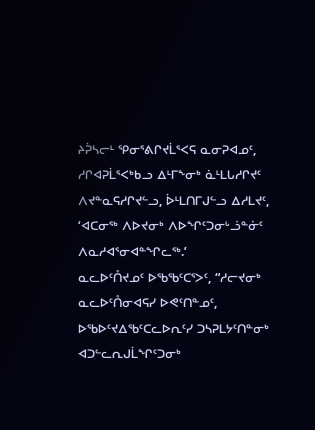ᔨᕉᓴᓕᒻ ᕿᓂᕐᕕᒋᔪᒫᕐᐸᕋ ᓇᓂᕈᐊᓄᑦ, ᓱᒋᐊᕈᒫᕐᐸᒃᑲᓗ ᐃᒻᒥᖕᓂᒃ ᓈᒻᒪᒐᓱᒋᔪᑦ ᐱᔪᓐᓇᕋᓱᒋᔪᓪᓗ, ᐆᒻᒪᑎᒥᒍᓪᓗ ᐃᓱᒪᔪᑦ, ‘ᐊᑕᓂᖅ ᐱᐅᔪᓂᒃ ᐱᐅᖏᑦᑐᓂᒡᓘᓐᓃᑦ ᐱᓇᓱᐊᕐᓂᐊᓐᖏᓚᖅ.’
ᓇᓚᐅᑦᑍᔪᓄᑦ ᐅᖃᖃᑦᑕᕐᐳᑦ, “ᓱᓕᔪᓂᒃ ᓇᓚᐅᑦᑍᓂᐊᕋᓯ ᐅᕙᑦᑎᓐᓄᑦ, ᐅᖃᐅᑦᔪᐃᖃᑦᑕᓚᐅᕆᑦᓯ ᑐᓴᕈᒪᔭᑦᑎᓐᓂᒃ ᐊᑐᓪᓚᕆᒍᒫᖏᑦᑐᓂᒃ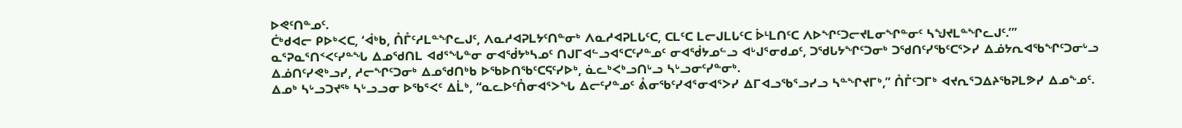ᐅᕙᑦᑎᓐᓄᑦ.
ᑖᒃᑯᐊᓕ ᑭᐅᒃᐸᑕ, ‘ᐋᒃᑲ, ᑍᒤᑦᓱᒪᓐᖏᓚᒍᑦ, ᐱᓇᓱᐊᕈᒪᔭᑦᑎᓐᓂᒃ ᐱᓇᓱᐊᕈᒪᒐᑦᑕ, ᑕᒪᑦᑕ ᒪᓕᒍᒪᒐᑦᑕ ᐆᒻᒪᑎᑦᑕ ᐱᐅᖏᑦᑐᓕᔪᒪᓂᖏᓐᓂᑦ ᓴᖑᔪᒪᓐᖏᓚᒍᑦ.’”
ᓇᕐᕈᓇᕐᑎᑉᐸᑦᓯᓐᖓ ᐃᓄᖁᑎᒪ ᐊᑯᕐᖓᓐᓂ ᓂᐊᖂᔭᒃᓴᓄᑦ ᑎᒍᒥᐊᓪᓗᐊᕐᑕᑦᓯᓐᓄᑦ ᓂᐊᖂᔭᓄᓪᓗ ᐊᒡᒍᕐᓂᑯᓄᑦ, ᑐᖁᒐᔭᖏᑦᑐᓂᒃ ᑐᖁᑎᑦᓯᖃᑦᑕᕐᐳᓯ ᐃᓅᔭᕆᐊᖃᖏᑦᑐᓂᒡᓗ ᐃᓅᑎᑦᓯᕙᒃᓗᓯ, ᓱᓕᖏᑦᑐᓂᒃ ᐃᓄᖁᑎᒃᑲ ᐅᖃᐅᑎᖃᑦᑕᕋᑦᓯᐅᒃ, ᓈᓚᒃᐸᒃᓗᑎᒡᓗ ᓴᒡᓗᓂᑦᓯᓐᓂᒃ.
ᐃᓄᒃ ᓴᒡᓗᑐᔪᖅ ᓴᒡᓗᓗᓂ ᐅᖃᕐᐸᑦ ᐃᒫᒃ, “ᓇᓚᐅᑦᑍᓂᐊᕐᐳᖓ ᐃᓕᑦᓯᓐᓄᑦ ᕔᓂᖃᑦᓯᐊᕐᓂᐊᕐᐳᓯ ᐃᒥᐊᓗᖃᕐᓗᓯᓗ ᓴᓐᖏᔪᒥᒃ,” ᑍᒤᑦᑐᒥᒃ ᐊᔪᕆᕐᑐᐃᔨᖃᕈᒪᕗᓯ ᐃᓄᖕᓄᑦ.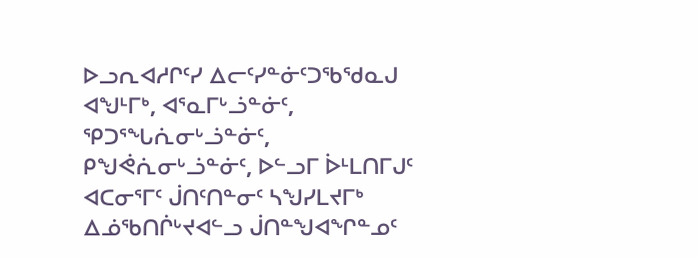ᐅᓗᕆᐊᓱᒋᑦᓯ ᐃᓕᑦᓯᓐᓃᑦᑐᖃᖁᓇᒍ ᐊᖑᒻᒥᒃ, ᐊᕐᓇᒥᒡᓘᓐᓃᑦ, ᕿᑐᕐᖓᕇᓂᒡᓘᓐᓃᑦ, ᑭᖑᕚᕇᓂᒡᓘᓐᓃᑦ, ᐅᓪᓗᒥ ᐆᒻᒪᑎᒥᒍᑦ ᐊᑕᓂᕐᒥᑦ ᒎᑎᑦᑎᓐᓂᑦ ᓴᖑᓯᒪᔪᒥᒃ ᐃᓅᖃᑎᒌᒡᔪᐊᓪᓗ ᒎᑎᓐᖑᐊᖏᓐᓄᑦ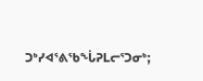ᑐᒃᓯᐊᕐᕕᖃᖔᕈᒪᓕᕐᑐᓂᒃ;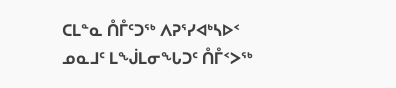ᑕᒪᓐᓇ ᑍᒤᑦᑐᖅ ᐱᕈᕐᓯᐊᒃᓴᐅᑉ ᓄᓇᒧᑦ ᒪᖒᒪᓂᖓᑐᑦ ᑍᒤᑉᐳᖅ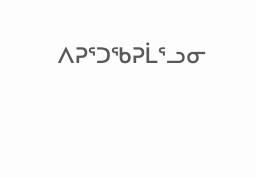ᐱᕈᕐᑐᖃᕈᒫᕐᓗᓂ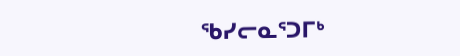ᖃᓯᓕᓇᕐᑐᒥᒃ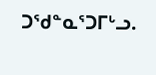ᑐᖁᓐᓇᕐᑐᒥᒡᓗ.